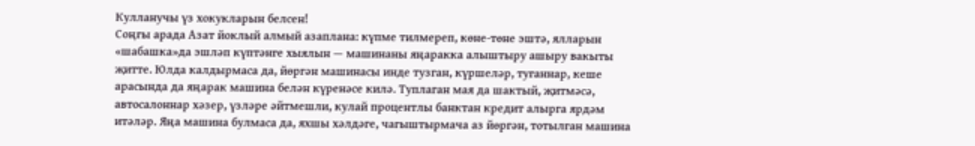Кулланучы үз хокукларын белсен!
Соңгы арада Азат йоклый алмый азаплана: күпме тилмереп, көне-төне эштә, ялларын «шабашка»да эшләп күптәнге хыялын — машинаны яңаракка алыштыру ашыру вакыты җитте. Юлда калдырмаса да, йөргән машинасы инде тузган, күршеләр, туганнар, кеше арасында да яңарак машина белән күренәсе килә. Туплаган мая да шактый, җитмәсә, автосалоннар хәзер, үзләре әйтмешли, кулай процентлы банктан кредит алырга ярдәм итәләр. Яңа машина булмаса да, яхшы хәлдәге, чагыштырмача аз йөргән, тотылган машина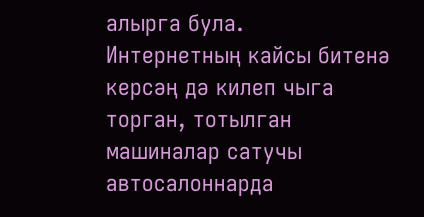алырга була.
Интернетның кайсы битенә керсәң дә килеп чыга торган, тотылган машиналар сатучы автосалоннарда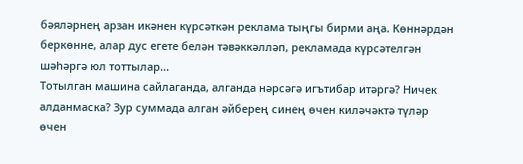бәяләрнең арзан икәнен күрсәткән реклама тыңгы бирми аңа. Көннәрдән беркөнне, алар дус егете белән тәвәккәлләп, рекламада күрсәтелгән шәһәргә юл тоттылар...
Тотылган машина сайлаганда, алганда нәрсәгә игътибар итәргә? Ничек алданмаска? Зур суммада алган әйберең синең өчен киләчәктә түләр өчен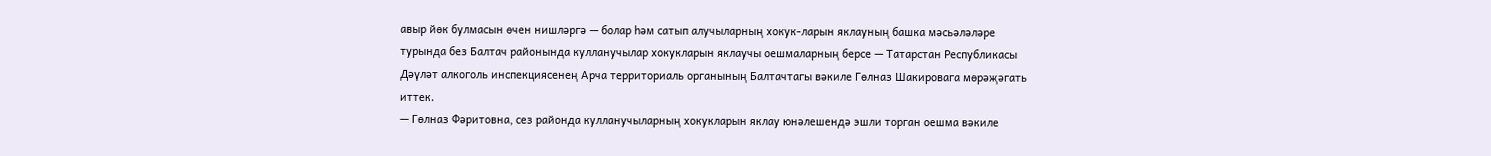авыр йөк булмасын өчен нишләргә — болар һәм сатып алучыларның хокук-ларын яклауның башка мәсьәләләре турында без Балтач районында кулланучылар хокукларын яклаучы оешмаларның берсе — Татарстан Республикасы Дәүләт алкоголь инспекциясенең Арча территориаль органының Балтачтагы вәкиле Гөлназ Шакировага мөрәҗәгать иттек.
— Гөлназ Фәритовна, сез районда кулланучыларның хокукларын яклау юнәлешендә эшли торган оешма вәкиле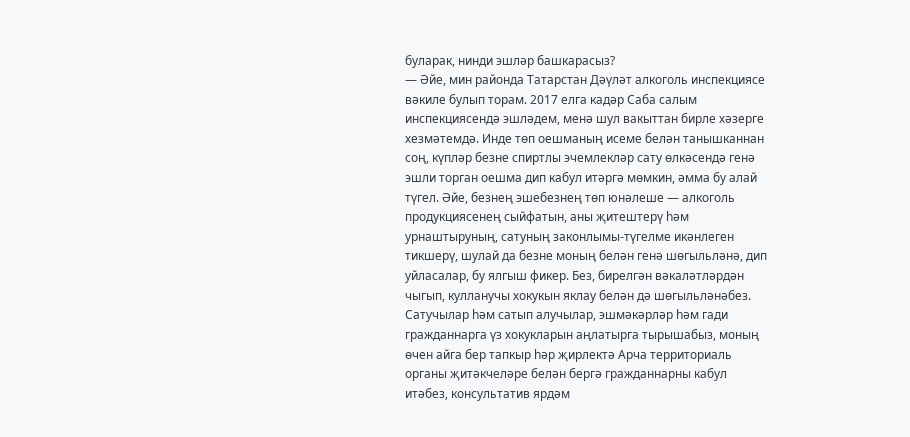буларак, нинди эшләр башкарасыз?
— Әйе, мин районда Татарстан Дәүләт алкоголь инспекциясе вәкиле булып торам. 2017 елга кадәр Саба салым инспекциясендә эшләдем, менә шул вакыттан бирле хәзерге хезмәтемдә. Инде төп оешманың исеме белән танышканнан соң, күпләр безне спиртлы эчемлекләр сату өлкәсендә генә эшли торган оешма дип кабул итәргә мөмкин, әмма бу алай түгел. Әйе, безнең эшебезнең төп юнәлеше — алкоголь продукциясенең сыйфатын, аны җитештерү һәм урнаштыруның, сатуның законлымы-түгелме икәнлеген тикшерү, шулай да безне моның белән генә шөгыльләнә, дип уйласалар, бу ялгыш фикер. Без, бирелгән вәкаләтләрдән чыгып, кулланучы хокукын яклау белән дә шөгыльләнәбез. Сатучылар һәм сатып алучылар, эшмәкәрләр һәм гади гражданнарга үз хокукларын аңлатырга тырышабыз, моның өчен айга бер тапкыр һәр җирлектә Арча территориаль органы җитәкчеләре белән бергә гражданнарны кабул итәбез, консультатив ярдәм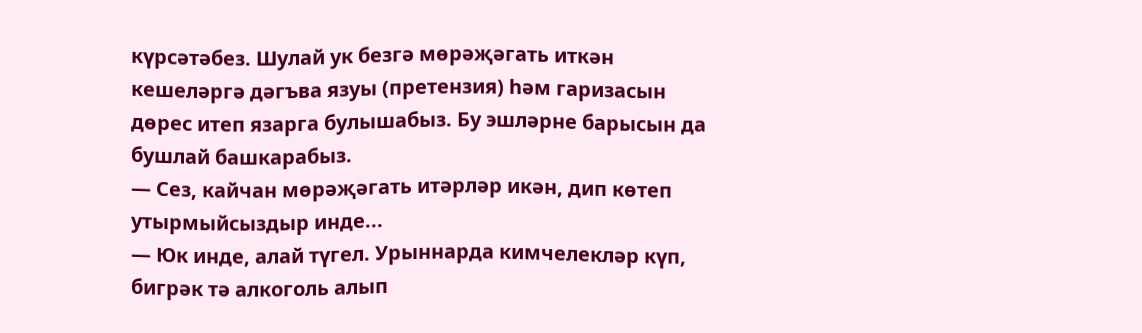күрсәтәбез. Шулай ук безгә мөрәҗәгать иткән кешеләргә дәгъва язуы (претензия) һәм гаризасын дөрес итеп язарга булышабыз. Бу эшләрне барысын да бушлай башкарабыз.
— Сез, кайчан мөрәҗәгать итәрләр икән, дип көтеп утырмыйсыздыр инде...
— Юк инде, алай түгел. Урыннарда кимчелекләр күп, бигрәк тә алкоголь алып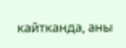кайтканда, аны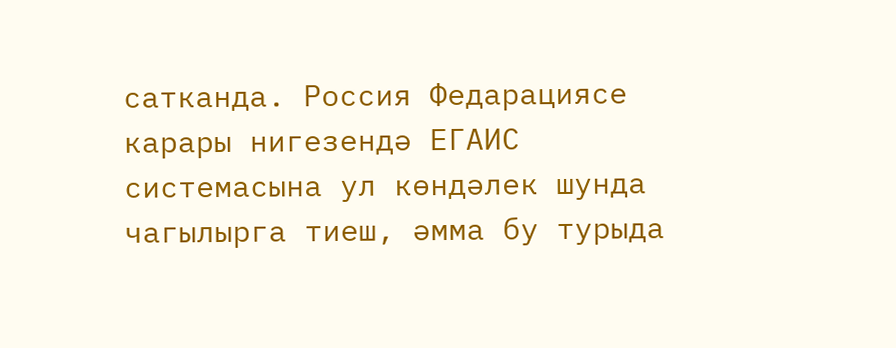сатканда. Россия Федарациясе карары нигезендә ЕГАИС системасына ул көндәлек шунда чагылырга тиеш, әмма бу турыда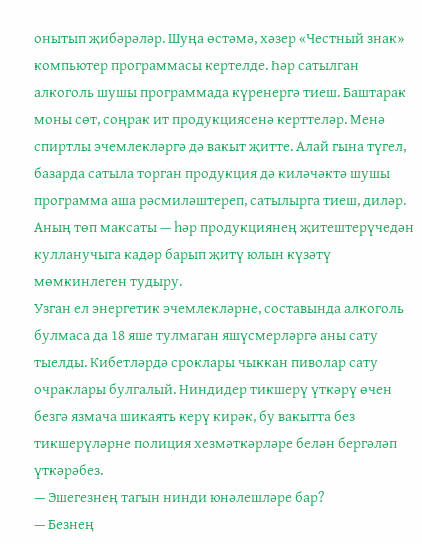онытып җибәрәләр. Шуңа өстәмә, хәзер «Честный знак» компьютер программасы кертелде. Һәр сатылган алкоголь шушы программада күренергә тиеш. Баштарак моны сөт, соңрак ит продукциясенә керттеләр. Менә спиртлы эчемлекләргә дә вакыт җитте. Алай гына түгел, базарда сатыла торган продукция дә киләчәктә шушы программа аша рәсмиләштереп, сатылырга тиеш, диләр. Аның төп максаты — һәр продукциянең җитештерүчедән кулланучыга кадәр барып җитү юлын күзәтү мөмкинлеген тудыру.
Узган ел энергетик эчемлекләрне, составында алкоголь булмаса да 18 яше тулмаган яшүсмерләргә аны сату тыелды. Кибетләрдә сроклары чыккан пиволар сату очраклары булгалый. Ниндидер тикшерү үткәрү өчен безгә язмача шикаять керү кирәк, бу вакытта без тикшерүләрне полиция хезмәткәрләре белән бергәләп үткәрәбез.
— Эшегезнең тагын нинди юнәлешләре бар?
— Безнең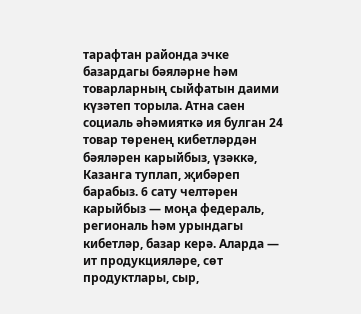тарафтан районда эчке базардагы бәяләрне һәм товарларның сыйфатын даими күзәтеп торыла. Атна саен социаль әһәмияткә ия булган 24 товар төренең кибетләрдән бәяләрен карыйбыз, үзәккә, Казанга туплап, җибәреп барабыз. 6 сату челтәрен карыйбыз — моңа федераль, региональ һәм урындагы кибетләр, базар керә. Аларда — ит продукцияләре, сөт продуктлары, сыр,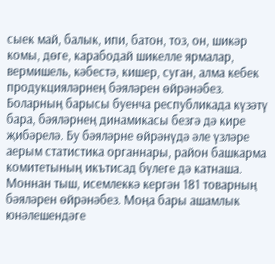сыек май, балык, ипи, батон, тоз, он, шикәр комы, дөге, карабодай шикелле ярмалар, вермишель, кәбестә, кишер, суган, алма кебек продукцияләрнең бәяләрен өйрәнәбез. Боларның барысы буенча республикада күзәтү бара, бәяләрнең динамикасы безгә дә кире җибәрелә. Бу бәяләрне өйрәнүдә әле үзләре аерым статистика органнары, район башкарма комитетының икътисад бүлеге дә катнаша.
Моннан тыш, исемлеккә кергән 181 товарның бәяләрен өйрәнәбез. Моңа бары ашамлык юнәлешендәге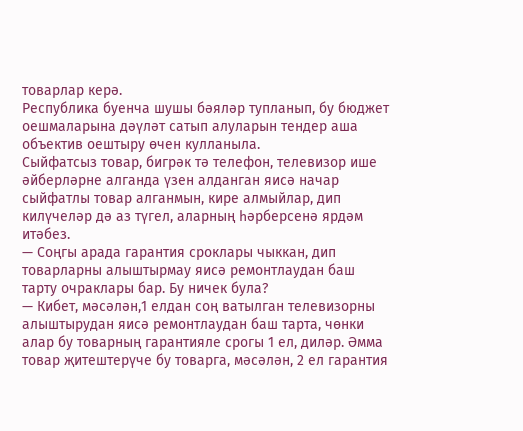товарлар керә.
Республика буенча шушы бәяләр тупланып, бу бюджет оешмаларына дәүләт сатып алуларын тендер аша объектив оештыру өчен кулланыла.
Сыйфатсыз товар, бигрәк тә телефон, телевизор ише әйберләрне алганда үзен алданган яисә начар сыйфатлы товар алганмын, кире алмыйлар, дип килүчеләр дә аз түгел, аларның һәрберсенә ярдәм итәбез.
— Соңгы арада гарантия сроклары чыккан, дип товарларны алыштырмау яисә ремонтлаудан баш тарту очраклары бар. Бу ничек була?
— Кибет, мәсәлән,1 елдан соң ватылган телевизорны алыштырудан яисә ремонтлаудан баш тарта, чөнки алар бу товарның гарантияле срогы 1 ел, диләр. Әмма товар җитештерүче бу товарга, мәсәлән, 2 ел гарантия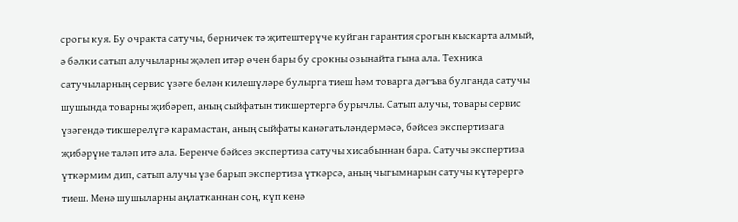срогы куя. Бу очракта сатучы, берничек тә җитештерүче куйган гарантия срогын кыскарта алмый, ә бәлки сатып алучыларны җәлеп итәр өчен бары бу срокны озынайта гына ала. Техника сатучыларның сервис үзәге белән килешүләре булырга тиеш һәм товарга дәгъва булганда сатучы шушында товарны җибәреп, аның сыйфатын тикшертергә бурычлы. Сатып алучы, товары сервис үзәгендә тикшерелүгә карамастан, аның сыйфаты канәгатьләндермәсә, бәйсез экспертизага җибәрүне таләп итә ала. Беренче бәйсез экспертиза сатучы хисабыннан бара. Сатучы экспертиза үткәрмим дип, сатып алучы үзе барып экспертиза үткәрсә, аның чыгымнарын сатучы күтәрергә тиеш. Менә шушыларны аңлатканнан соң, күп кенә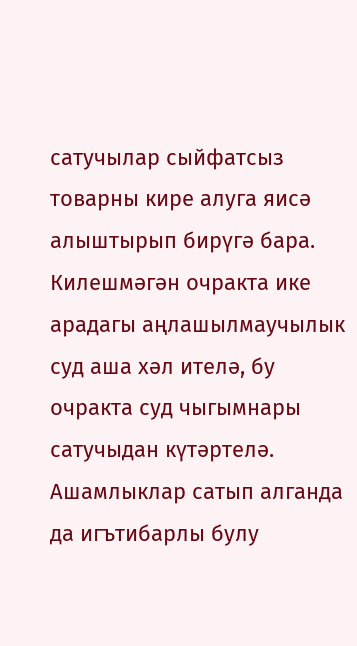сатучылар сыйфатсыз товарны кире алуга яисә алыштырып бирүгә бара. Килешмәгән очракта ике арадагы аңлашылмаучылык суд аша хәл ителә, бу очракта суд чыгымнары сатучыдан күтәртелә.
Ашамлыклар сатып алганда да игътибарлы булу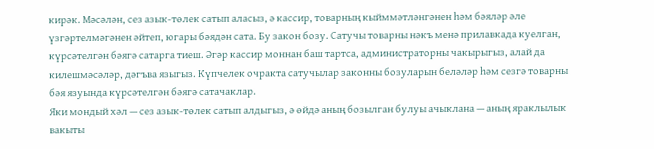кирәк. Мәсәлән, сез азык-төлек сатып аласыз, ә кассир, товарның кыйммәтләнгәнен һәм бәяләр әле үзгәртелмәгәнен әйтеп, югары бәядән сата. Бу закон бозу. Сатучы товарны нәкъ менә прилавкада куелган, күрсәтелгән бәягә сатарга тиеш. Әгәр кассир моннан баш тартса, администраторны чакырыгыз, алай да килешмәсәләр, дәгъва языгыз. Күпчелек очракта сатучылар законны бозуларын беләләр һәм сезгә товарны бәя язуында күрсәтелгән бәягә сатачаклар.
Яки мондый хәл — сез азык-төлек сатып алдыгыз, ә өйдә аның бозылган булуы ачыклана — аның яраклылык вакыты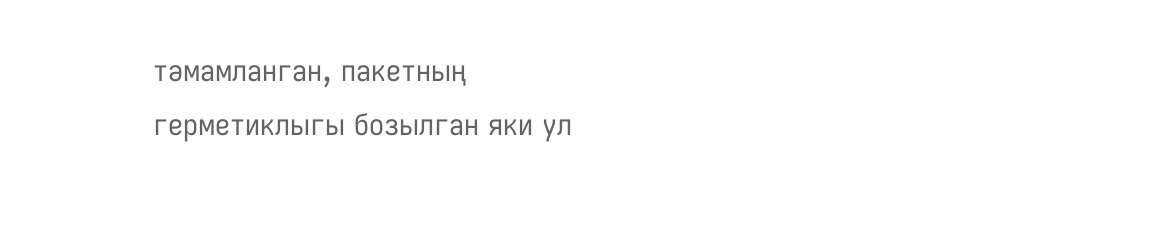тәмамланган, пакетның герметиклыгы бозылган яки ул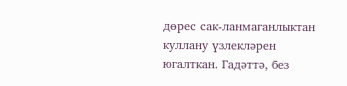дөрес сак-ланмаганлыктан куллану үзлекләрен югалткан. Гадәттә, без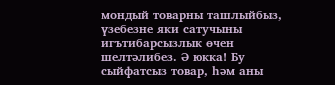мондый товарны ташлыйбыз, үзебезне яки сатучыны игътибарсызлык өчен шелтәлибез. Ә юкка! Бу сыйфатсыз товар, һәм аны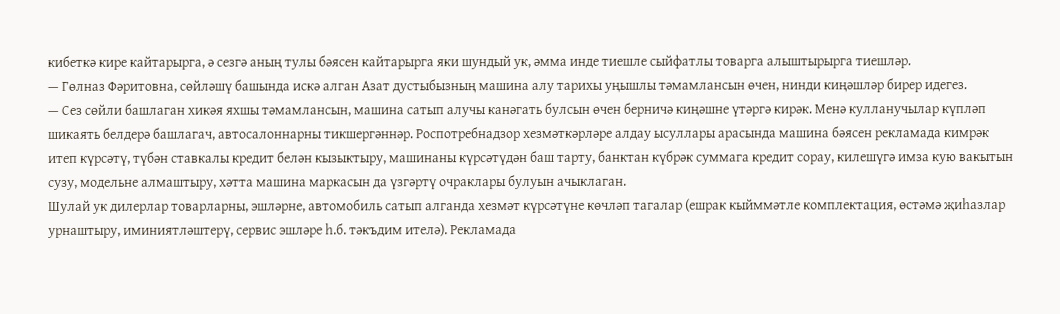кибеткә кире кайтарырга, ә сезгә аның тулы бәясен кайтарырга яки шундый ук, әмма инде тиешле сыйфатлы товарга алыштырырга тиешләр.
— Гөлназ Фәритовна, сөйләшү башында искә алган Азат дустыбызның машина алу тарихы уңышлы тәмамлансын өчен, нинди киңәшләр бирер идегез.
— Сез сөйли башлаган хикәя яхшы тәмамлансын, машина сатып алучы канәгать булсын өчен берничә киңәшне үтәргә кирәк. Менә кулланучылар күпләп шикаять белдерә башлагач, автосалоннарны тикшергәннәр. Роспотребнадзор хезмәткәрләре алдау ысуллары арасында машина бәясен рекламада кимрәк итеп күрсәтү, түбән ставкалы кредит белән кызыктыру, машинаны күрсәтүдән баш тарту, банктан күбрәк суммага кредит сорау, килешүгә имза кую вакытын сузу, модельне алмаштыру, хәтта машина маркасын да үзгәртү очраклары булуын ачыклаган.
Шулай ук дилерлар товарларны, эшләрне, автомобиль сатып алганда хезмәт күрсәтүне көчләп тагалар (ешрак кыйммәтле комплектация, өстәмә җиһазлар урнаштыру, иминиятләштерү, сервис эшләре һ.б. тәкъдим ителә). Рекламада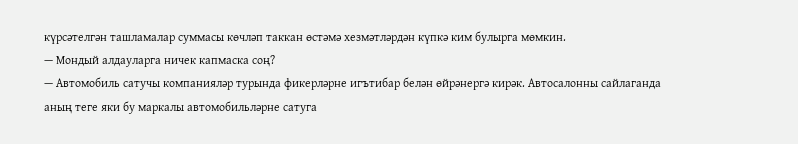күрсәтелгән ташламалар суммасы көчләп таккан өстәмә хезмәтләрдән күпкә ким булырга мөмкин.
— Мондый алдауларга ничек капмаска соң?
— Автомобиль сатучы компанияләр турында фикерләрне игътибар белән өйрәнергә кирәк. Автосалонны сайлаганда аның теге яки бу маркалы автомобильләрне сатуга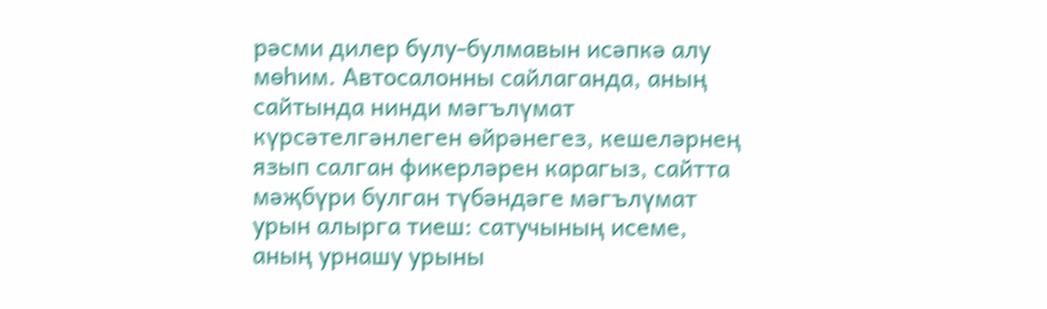рәсми дилер булу-булмавын исәпкә алу мөһим. Автосалонны сайлаганда, аның сайтында нинди мәгълүмат күрсәтелгәнлеген өйрәнегез, кешеләрнең язып салган фикерләрен карагыз, сайтта мәҗбүри булган түбәндәге мәгълүмат урын алырга тиеш: сатучының исеме, аның урнашу урыны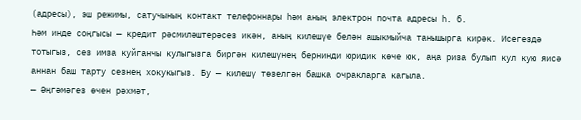(адресы), эш режимы, сатучының контакт телефоннары һәм аның электрон почта адресы һ. б.
Һәм инде соңгысы — кредит рәсмиләштерәсез икән, аның килешүе белән ашыкмыйча танышырга кирәк. Исегездә тотыгыз, сез имза куйганчы кулыгызга биргән килешүнең бернинди юридик көче юк, аңа риза булып кул кую яисә аннан баш тарту сезнең хокукыгыз. Бу — килешү төзелгән башка очракларга кагыла.
— Әңгәмәгез өчен рәхмәт,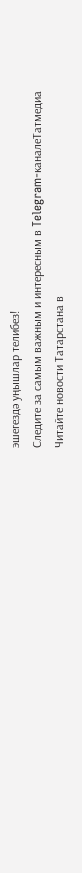эшегездә уңышлар телибез!
Следите за самым важным и интересным в Telegram-каналеТатмедиа
Читайте новости Татарстана в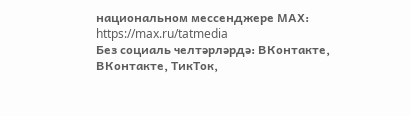национальном мессенджере MАХ: https://max.ru/tatmedia
Без социаль челтәрләрдә: ВКонтакте, ВКонтакте, ТикТок,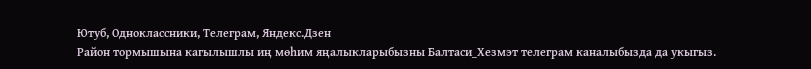Ютуб, Одноклассники, Телеграм, Яндекс.Дзен
Район тормышына кагылышлы иң мөһим яңалыкларыбызны Балтаси_Хезмэт телеграм каналыбызда да укыгыз.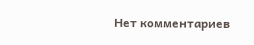Нет комментариев